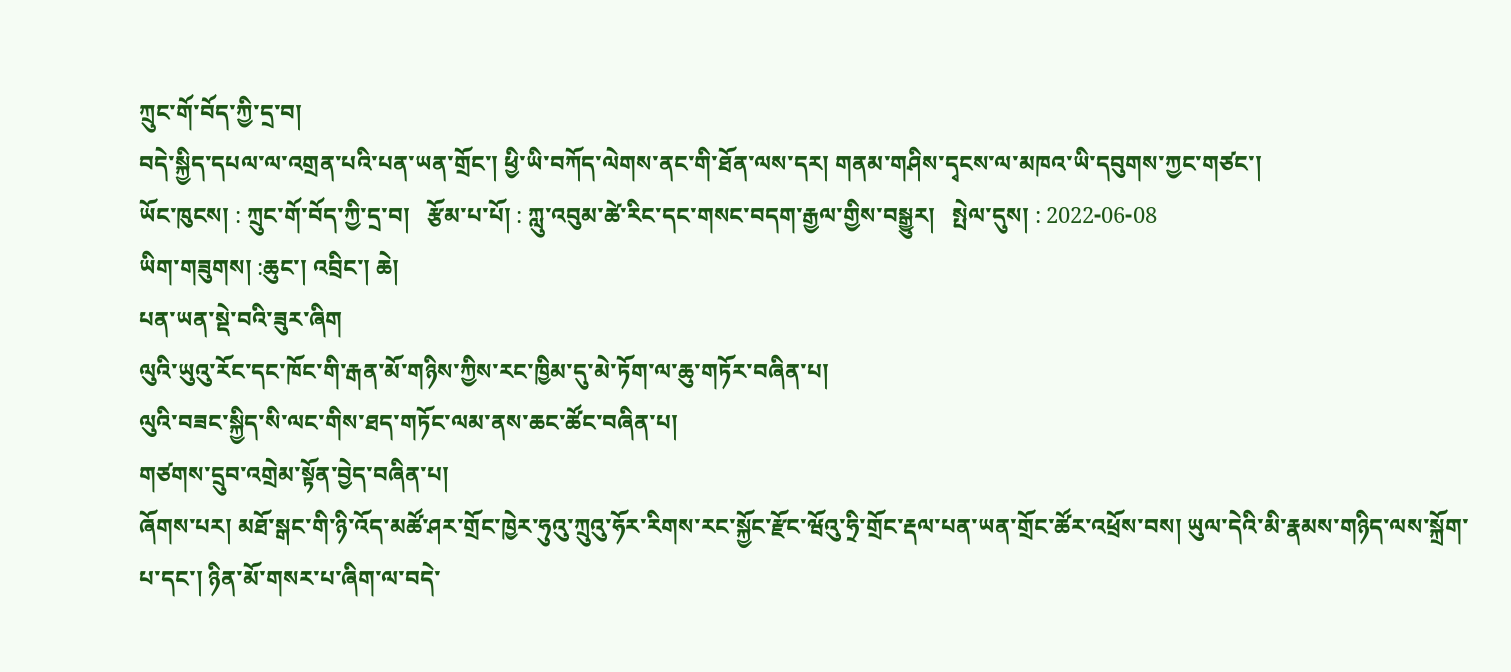ཀྲུང་གོ་བོད་ཀྱི་དྲ་བ།
བདེ་སྐྱིད་དཔལ་ལ་འགྲན་པའི་པན་ཡན་གྲོང་། ཕྱི་ཡི་བཀོད་ལེགས་ནང་གི་ཐོན་ལས་དར། གནམ་གཤིས་དྭངས་ལ་མཁའ་ཡི་དབུགས་ཀྱང་གཙང་།
ཡོང་ཁུངས། : ཀྲུང་གོ་བོད་ཀྱི་དྲ་བ།   རྩོམ་པ་པོ། : ཀླུ་འབུམ་ཚེ་རིང་དང་གསང་བདག་རྒྱལ་གྱིས་བསྒྱུར།   སྤེལ་དུས། : 2022-06-08
ཡིག་གཟུགས། :ཆུང་། འབྲིང་། ཆེ།
པན་ཡན་སྡེ་བའི་ཟུར་ཞིག
ལུའི་ཡུའུ་རོང་དང་ཁོང་གི་རྒན་མོ་གཉིས་ཀྱིས་རང་ཁྱིམ་དུ་མེ་ཏོག་ལ་ཆུ་གཏོར་བཞིན་པ།
ལུའི་བཟང་སྐྱིད་སི་ལང་གིས་ཐད་གཏོང་ལམ་ནས་ཆང་ཚོང་བཞིན་པ།
གཙགས་དྲུབ་འགྲེམ་སྟོན་བྱེད་བཞིན་པ།
ཞོགས་པར། མཐོ་སྒང་གི་ཉི་འོད་མཚོ་ཤར་གྲོང་ཁྱེར་ཧུའུ་ཀྲུའུ་ཧོར་རིགས་རང་སྐྱོང་རྫོང་ཝོའུ་ཧྲི་གྲོང་རྡལ་པན་ཡན་གྲོང་ཚོར་འཕྲོས་བས། ཡུལ་དེའི་མི་རྣམས་གཉིད་ལས་སྐྲོག་པ་དང་། ཉིན་མོ་གསར་པ་ཞིག་ལ་བདེ་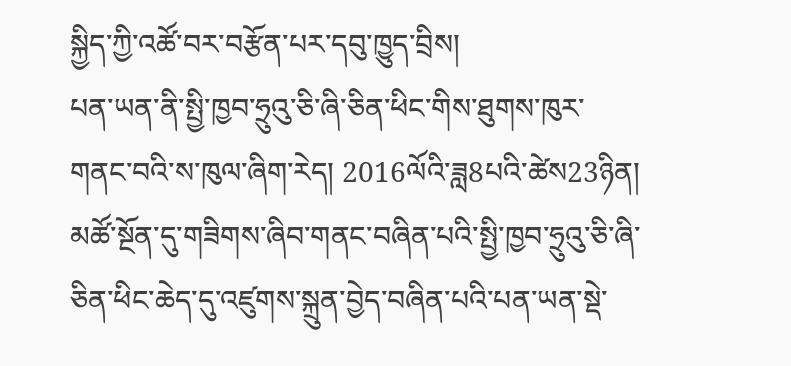སྐྱིད་ཀྱི་འཚོ་བར་བརྩོན་པར་དབུ་ཁྱུད་བྲིས།
པན་ཡན་ནི་སྤྱི་ཁྱབ་ཧྲུའུ་ཅི་ཞི་ཅིན་ཕིང་གིས་ཐུགས་ཁུར་གནང་བའི་ས་ཁུལ་ཞིག་རེད། 2016ལོའི་ཟླ8པའི་ཚེས23ཉིན། མཚོ་སྔོན་དུ་གཟིགས་ཞིབ་གནང་བཞིན་པའི་སྤྱི་ཁྱབ་ཧྲུའུ་ཅི་ཞི་ཅིན་ཕིང་ཆེད་དུ་འཛུགས་སྐྲུན་བྱེད་བཞིན་པའི་པན་ཡན་སྡེ་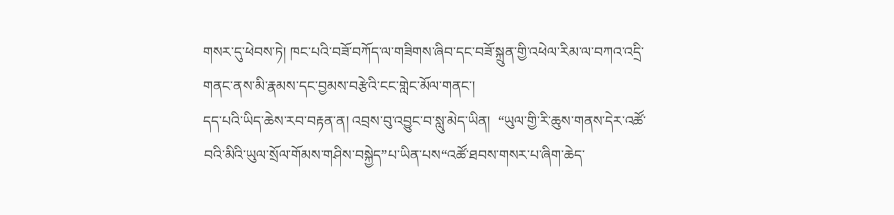གསར་དུ་ཕེབས་ཏེ། ཁང་པའི་བཟོ་བཀོད་ལ་གཟིགས་ཞིབ་དང་བཟོ་སྐྲུན་གྱི་འཕེལ་རིམ་ལ་བཀའ་འདྲི་གནང་ནས་མི་རྣམས་དང་བྱམས་བརྩེའི་ངང་གླེང་མོལ་གནང་།
དད་པའི་ཡིད་ཆེས་རབ་བརྟན་ན། འབྲས་བུ་འབྱུང་བ་སླུ་མེད་ཡིན།  “ཡུལ་གྱི་རི་ཆུས་གནས་དེར་འཚོ་བའི་མིའི་ཡུལ་སྲོལ་གོམས་གཤིས་བསྐྱེད”པ་ཡིན་པས“འཚོ་ཐབས་གསར་པ་ཞིག་ཆེད་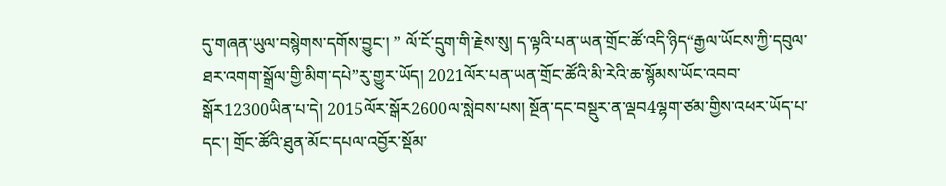དུ་གཞན་ཡུལ་བསྙེགས་དགོས་བྱུང་། ” ལོ་ངོ་དྲུག་གི་རྗེས་སུ། ད་ལྟའི་པན་ཡན་གྲོང་ཚོ་འདི་ཉིད“རྒྱལ་ཡོངས་ཀྱི་དབུལ་ཐར་འགག་སྒྲོལ་གྱི་མིག་དཔེ”རུ་གྱུར་ཡོད། 2021ལོར་པན་ཡན་གྲོང་ཚོའི་མི་རེའི་ཆ་སྙོམས་ཡོང་འབབ་སྒོར12300ཡིན་པ་དེ། 2015ལོར་སྒོར2600ལ་སླེབས་པས། སྔོན་དང་བསྡུར་ན་ལྡབ4ལྷག་ཙམ་གྱིས་འཕར་ཡོད་པ་དང་། གྲོང་ཚོའི་ཐུན་མོང་དཔལ་འབྱོར་སྡོམ་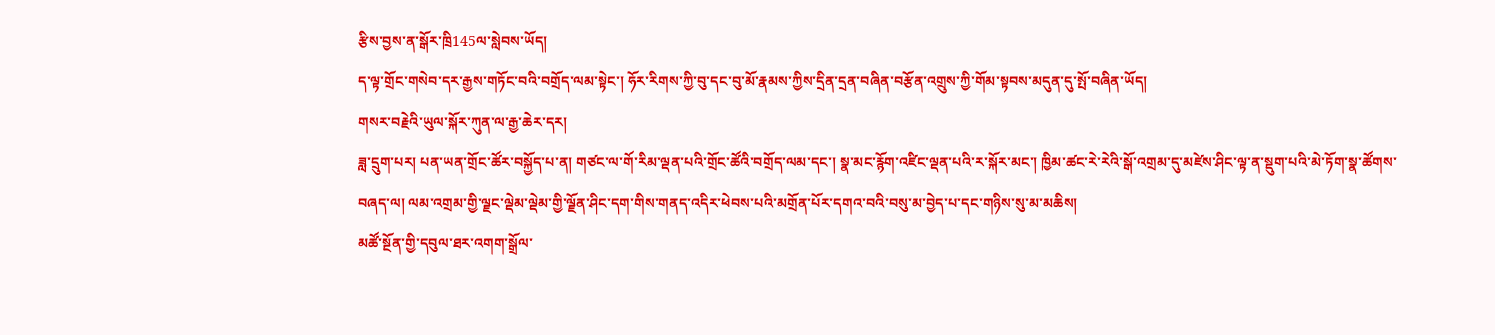རྩིས་བྱས་ན་སྒོར་ཁྲི145ལ་སླེབས་ཡོད།
ད་ལྟ་གྲོང་གསེབ་དར་རྒྱས་གཏོང་བའི་བགྲོད་ལམ་སྟེང་། ཧོར་རིགས་ཀྱི་བུ་དང་བུ་མོ་རྣམས་ཀྱིས་དྲིན་དྲན་བཞིན་བརྩོན་འགྲུས་ཀྱི་གོམ་སྟབས་མདུན་དུ་སྤོ་བཞིན་ཡོད།
གསར་བརྗེའི་ཡུལ་སྐོར་ཀུན་ལ་རྒྱ་ཆེར་དར།
ཟླ་དྲུག་པར། པན་ཡན་གྲོང་ཚོར་བསྐྱོད་པ་ན། གཙང་ལ་གོ་རིམ་ལྡན་པའི་གྲོང་ཚོའི་བགྲོད་ལམ་དང་། སྣ་མང་རྙོག་འཛིང་ལྡན་པའི་ར་སྐོར་མང་། ཁྱིམ་ཚང་རེ་རེའི་སྒོ་འགྲམ་དུ་མཛེས་ཤིང་ལྟ་ན་སྡུག་པའི་མེ་ཏོག་སྣ་ཚོགས་བཞད་ལ། ལམ་འགྲམ་གྱི་ལྗང་ལྡེམ་ལྡེམ་གྱི་ལྗོན་ཤིང་དག་གིས་གནད་འདིར་ཕེབས་པའི་མགྲོན་པོར་དགའ་བའི་བསུ་མ་བྱེད་པ་དང་གཉིས་སུ་མ་མཆིས།
མཚོ་སྔོན་གྱི་དབུལ་ཐར་འགག་སྒྲོལ་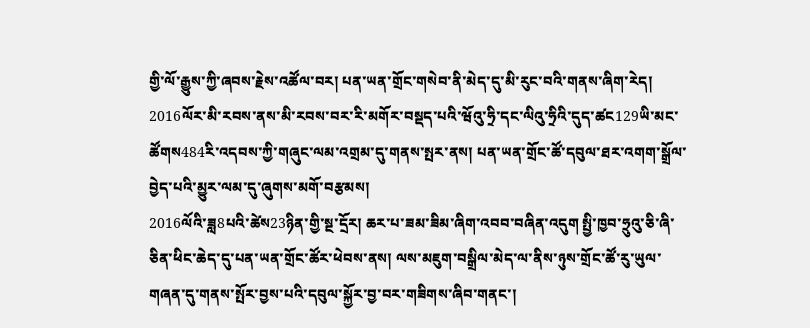གྱི་ལོ་རྒྱུས་ཀྱི་ཞབས་རྗེས་འཚོལ་བར། པན་ཡན་གྲོང་གསེབ་ནི་མེད་དུ་མི་རུང་བའི་གནས་ཞིག་རེད། 2016ལོར་མི་རབས་ནས་མི་རབས་བར་རི་མགོར་བསྡད་པའི་ཝོའུ་ཧྲི་དང་ལིའུ་ཧྲིའི་དུད་ཚང129ཡི་མང་ཚོགས484རི་འདབས་ཀྱི་གཞུང་ལམ་འགྲམ་དུ་གནས་སྤར་ནས། པན་ཡན་གྲོང་ཚོ་དབུལ་ཐར་འགག་སྒྲོལ་བྱེད་པའི་མྱུར་ལམ་དུ་ཞུགས་མགོ་བརྩམས།
2016ལོའི་ཟླ8པའི་ཚེས23ཉིན་གྱི་སྔ་དྲོར། ཆར་པ་ཟམ་ཟིམ་ཞིག་འབབ་བཞིན་འདུག སྤྱི་ཁྱབ་ཧྲུའུ་ཅི་ཞི་ཅིན་ཕིང་ཆེད་དུ་པན་ཡན་གྲོང་ཚོར་ཕེབས་ནས། ལས་མཇུག་བསྒྲིལ་མེད་ལ་ནིས་ཉུས་གྲོང་ཚོ་རུ་ཡུལ་གཞན་དུ་གནས་སྤོར་བྱས་པའི་དབུལ་སྐྱོར་བྱ་བར་གཟིགས་ཞིབ་གནང་།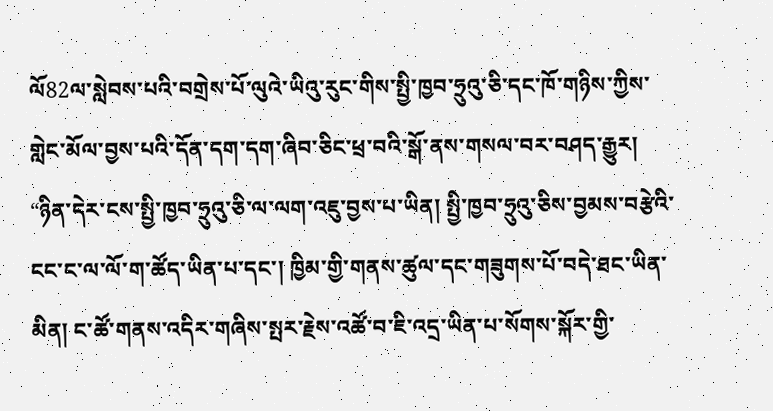ལོ82ལ་སླེབས་པའི་བགྲེས་པོ་ལུའེ་ཡིའུ་རུང་གིས་སྤྱི་ཁྱབ་ཧྲུའུ་ཅི་དང་ཁོ་གཉིས་ཀྱིས་གླེང་མོལ་བྱས་པའི་དོན་དག་དག་ཞིབ་ཅིང་ཕྲ་བའི་སྒོ་ནས་གསལ་བར་བཤད་རྒྱུར། “ཉིན་དེར་ངས་སྤྱི་ཁྱབ་ཧྲུའུ་ཅི་ལ་ལག་འཇུ་བྱས་པ་ཡིན། སྤྱི་ཁྱབ་ཧྲུའུ་ཅིས་བྱམས་བརྩེའི་ངང་ང་ལ་ལོ་ག་ཚོད་ཡིན་པ་དང་། ཁྱིམ་གྱི་གནས་ཚུལ་དང་གཟུགས་པོ་བདེ་ཐང་ཡིན་མིན། ང་ཚོ་གནས་འདིར་གཞིས་སྤར་རྗེས་འཚོ་བ་ཇི་འདྲ་ཡིན་པ་སོགས་སྐོར་གྱི་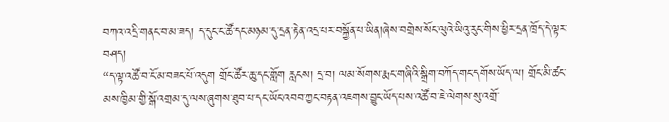བཀའ་འདྲི་གནང་བ་མ་ཟད། ད་དུང་ང་ཚོ་དང་མཉམ་དུ་དྲན་རྟེན་འདྲ་པར་བསྐྱོན་པ་ཡིན།ཞེས་བགྲེས་སོང་ལུའེ་ཡིའུ་རུང་གིས་ཕྱིར་དྲན་ཁྲོད་དེ་ལྟར་བཤད།
“ད་ལྟ་འཚོ་བ་ངོ་མ་བཟང་པོ་འདུག གྲོང་ཚོར་ཆུ་དང་གློག རླངས། དྲ་བ། ལམ་སོགས་རྨང་གཞིའི་སྒྲིག་བཀོད་གང་དགོས་ཡོད་ལ། གྲོང་མི་ཚང་མས་ཁྱིམ་གྱི་སྒོ་འགྲམ་དུ་ལས་ཞུགས་ཐུབ་པ་དང་ཡོང་འབབ་ཀྱང་བརྟན་འཇགས་བྱུང་ཡོད་པས་འཚོ་བ་ཇེ་ལེགས་སུ་འགྲོ་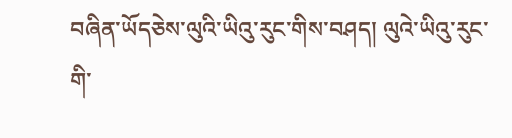བཞིན་ཡོདཅེས་ལུའི་ཡིའུ་རུང་གིས་བཤད། ལུའེ་ཡིའུ་རུང་གི་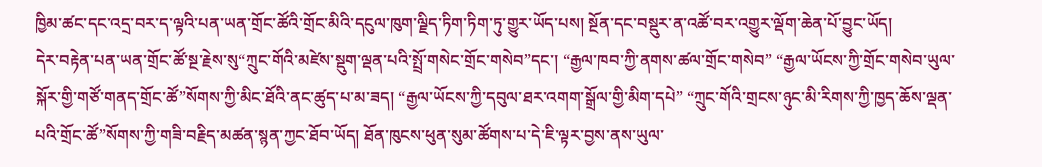ཁྱིམ་ཚང་དང་འདྲ་བར་ད་ལྟའི་པན་ཡན་གྲོང་ཚོའི་གྲོང་མིའི་དངུལ་ཁུག་ལྗིད་ཏིག་ཏིག་ཏུ་གྱུར་ཡོད་པས། སྔོན་དང་བསྡུར་ན་འཚོ་བར་འགྱུར་ལྡོག་ཆེན་པོ་བྱུང་ཡོད།
དེར་བརྟེན་པན་ཡན་གྲོང་ཚོ་སྔ་རྗེས་སུ“ཀྲུང་གོའི་མཛེས་སྡུག་ལྡན་པའི་སྤྲོ་གསེང་གྲོང་གསེབ”དང་། “རྒྱལ་ཁབ་ཀྱི་ནགས་ཚལ་གྲོང་གསེབ” “རྒྱལ་ཡོངས་ཀྱི་གྲོང་གསེབ་ཡུལ་སྐོར་གྱི་གཙོ་གནད་གྲོང་ཚོ”སོགས་ཀྱི་མིང་ཐོའི་ནང་ཚུད་པ་མ་ཟད། “རྒྱལ་ཡོངས་ཀྱི་དབུལ་ཐར་འགག་སྒྲོལ་གྱི་མིག་དཔེ” “ཀྲུང་གོའི་གྲངས་ཉུང་མི་རིགས་ཀྱི་ཁྱད་ཆོས་ལྡན་པའི་གྲོང་ཚོ”སོགས་ཀྱི་གཟི་བརྗིད་མཚན་སྙན་ཀྱང་ཐོབ་ཡོད། ཐོན་ཁུངས་ཕུན་སུམ་ཚོགས་པ་དེ་ཇི་ལྟར་བྱས་ནས་ཡུལ་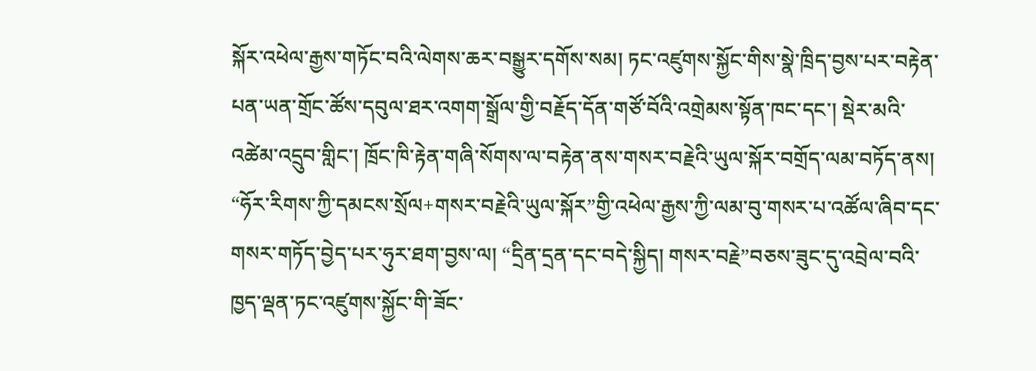སྐོར་འཕེལ་རྒྱས་གཏོང་བའི་ལེགས་ཆར་བསྒྱུར་དགོས་སམ། ཏང་འཛུགས་སྐྱོང་གིས་སྣེ་ཁྲིད་བྱས་པར་བརྟེན་པན་ཡན་གྲོང་ཚོས་དབུལ་ཐར་འགག་སྒྲོལ་གྱི་བརྗོད་དོན་གཙོ་བོའི་འགྲེམས་སྟོན་ཁང་དང་། སྡེར་མའི་འཚེམ་འདྲུབ་གླིང་། ཁྲོང་ཁི་རྟེན་གཞི་སོགས་ལ་བརྟེན་ནས་གསར་བརྗེའི་ཡུལ་སྐོར་བགྲོད་ལམ་བཏོད་ནས། “ཧོར་རིགས་ཀྱི་དམངས་སྲོལ+གསར་བརྗེའི་ཡུལ་སྐོར”གྱི་འཕེལ་རྒྱས་ཀྱི་ལམ་བུ་གསར་པ་འཚོལ་ཞིབ་དང་གསར་གཏོད་བྱེད་པར་ཧུར་ཐག་བྱས་ལ། “དྲིན་དྲན་དང་བདེ་སྐྱིད། གསར་བརྗེ”བཅས་ཟུང་དུ་འབྲེལ་བའི་ཁྱད་ལྡན་ཏང་འཛུགས་སྐྱོང་གི་ཟོང་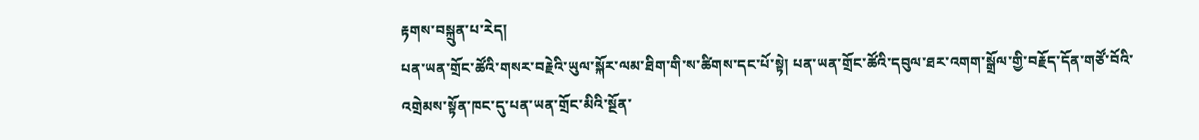རྟགས་བསྐྲུན་པ་རེད།
པན་ཡན་གྲོང་ཚོའི་གསར་བརྗེའི་ཡུལ་སྐོར་ལམ་ཐིག་གི་ས་ཚིགས་དང་པོ་སྟེ། པན་ཡན་གྲོང་ཚོའི་དབུལ་ཐར་འགག་སྒྲོལ་གྱི་བརྗོད་དོན་གཙོ་བོའི་འགྲེམས་སྟོན་ཁང་དུ་པན་ཡན་གྲོང་མིའི་སྔོན་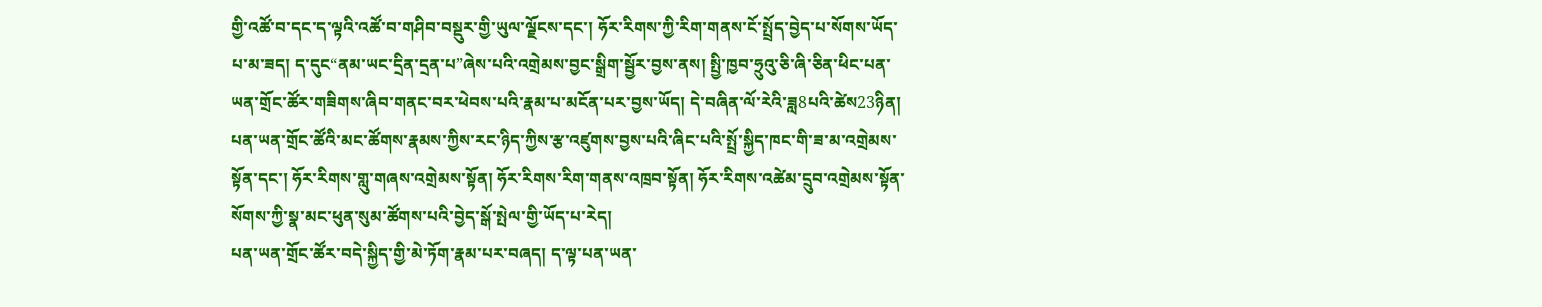གྱི་འཚོ་བ་དང་ད་ལྟའི་འཚོ་བ་གཤིབ་བསྡུར་གྱི་ཡུལ་ལྗོངས་དང་། ཧོར་རིགས་ཀྱི་རིག་གནས་ངོ་སྤྲོད་བྱེད་པ་སོགས་ཡོད་པ་མ་ཟད། ད་དུང“ནམ་ཡང་དྲིན་དྲན་པ”ཞེས་པའི་འགྲེམས་བྱང་སྒྲིག་སྦྱོར་བྱས་ནས། སྤྱི་ཁྱབ་ཧྲུའུ་ཅི་ཞི་ཅིན་ཕིང་པན་ཡན་གྲོང་ཚོར་གཟིགས་ཞིབ་གནང་བར་ཕེབས་པའི་རྣམ་པ་མངོན་པར་བྱས་ཡོད། དེ་བཞིན་ལོ་རེའི་ཟླ8པའི་ཚེས23ཉིན། པན་ཡན་གྲོང་ཚོའི་མང་ཚོགས་རྣམས་ཀྱིས་རང་ཉིད་ཀྱིས་རྩ་འཛུགས་བྱས་པའི་ཞིང་པའི་སྤྲོ་སྐྱིད་ཁང་གི་ཟ་མ་འགྲེམས་སྟོན་དང་། ཧོར་རིགས་གླུ་གཞས་འགྲེམས་སྟོན། ཧོར་རིགས་རིག་གནས་འཁྲབ་སྟོན། ཧོར་རིགས་འཚེམ་དྲུབ་འགྲེམས་སྟོན་སོགས་ཀྱི་སྣ་མང་ཕུན་སུམ་ཚོགས་པའི་བྱེད་སྒོ་སྤེལ་གྱི་ཡོད་པ་རེད།
པན་ཡན་གྲོང་ཚོར་བདེ་སྐྱིད་གྱི་མེ་ཏོག་རྣམ་པར་བཞད། ད་ལྟ་པན་ཡན་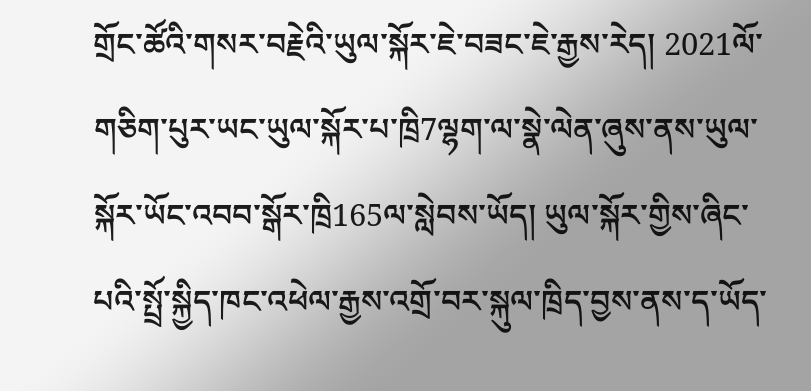གྲོང་ཚོའི་གསར་བརྗེའི་ཡུལ་སྐོར་ཇེ་བཟང་ཇེ་རྒྱས་རེད། 2021ལོ་གཅིག་པུར་ཡང་ཡུལ་སྐོར་པ་ཁྲི7ལྷག་ལ་སྣེ་ལེན་ཞུས་ནས་ཡུལ་སྐོར་ཡོང་འབབ་སྒོར་ཁྲི165ལ་སླེབས་ཡོད། ཡུལ་སྐོར་གྱིས་ཞིང་པའི་སྤྲོ་སྐྱིད་ཁང་འཕེལ་རྒྱས་འགྲོ་བར་སྐུལ་ཁྲིད་བྱས་ནས་ད་ཡོད་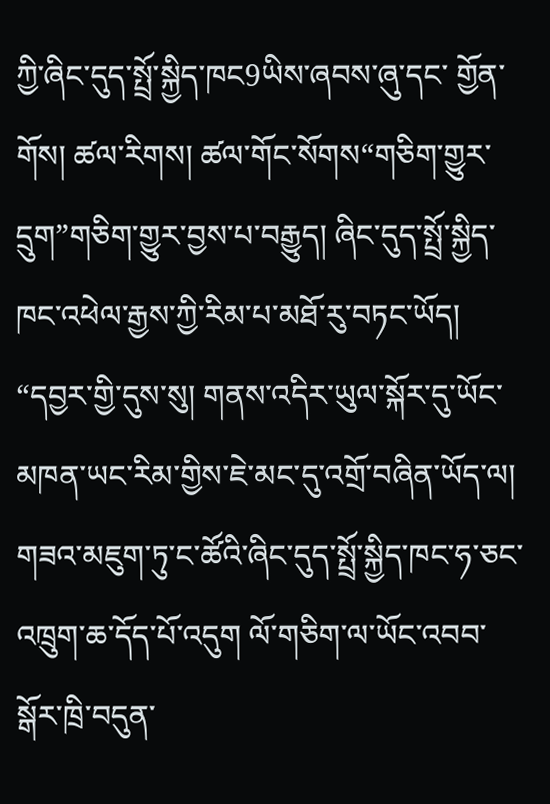ཀྱི་ཞིང་དུད་སྤྲོ་སྐྱིད་ཁང9ཡིས་ཞབས་ཞུ་དང་ གྱོན་གོས། ཚལ་རིགས། ཚལ་གོང་སོགས“གཅིག་གྱུར་དྲུག”གཅིག་གྱུར་བྱས་པ་བརྒྱུད། ཞིང་དུད་སྤྲོ་སྐྱིད་ཁང་འཕེལ་རྒྱས་ཀྱི་རིམ་པ་མཐོ་རུ་བཏང་ཡོད། “དབྱར་གྱི་དུས་སུ། གནས་འདིར་ཡུལ་སྐོར་དུ་ཡོང་མཁན་ཡང་རིམ་གྱིས་ཇེ་མང་དུ་འགྲོ་བཞིན་ཡོད་ལ། གཟའ་མཇུག་ཏུ་ང་ཚོའི་ཞིང་དུད་སྤྲོ་སྐྱིད་ཁང་ཧ་ཅང་འཁྲུག་ཆ་དོད་པོ་འདུག ལོ་གཅིག་ལ་ཡོང་འབབ་སྒོར་ཁྲི་བདུན་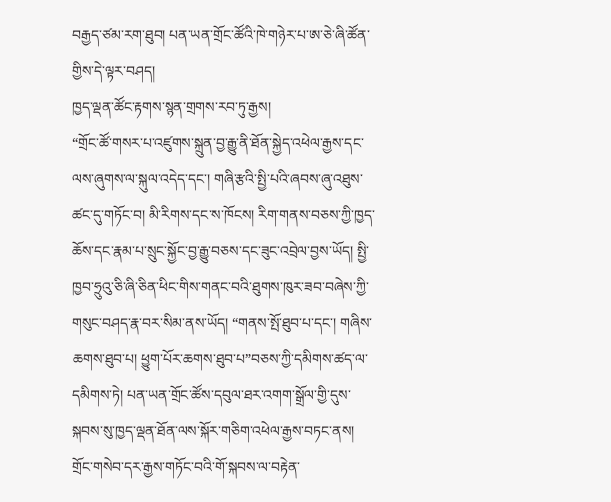བརྒྱད་ཙམ་རག་ཐུབ། པན་ཡན་གྲོང་ཚོའི་ཁེ་གཉེར་པ་ཨ་ཅེ་ཞི་ཚོན་གྱིས་དེ་ལྟར་བཤད།
ཁྱད་ལྡན་ཚོང་རྟགས་སྙན་གྲགས་རབ་ཏུ་རྒྱས།
“གྲོང་ཚོ་གསར་པ་འཛུགས་སྐྲུན་བྱ་རྒྱུ་ནི་ཐོན་སྐྱེད་འཕེལ་རྒྱས་དང་ལས་ཞུགས་ལ་སྐུལ་འདེད་དང་། གཞི་རྩའི་སྤྱི་པའི་ཞབས་ཞུ་འཐུས་ཚང་དུ་གཏོང་བ། མི་རིགས་དང་ས་ཁོངས། རིག་གནས་བཅས་ཀྱི་ཁྱད་ཆོས་དང་རྣམ་པ་སྲུང་སྐྱོང་བྱ་རྒྱུ་བཅས་དང་ཟུང་འབྲེལ་བྱས་ཡོད། སྤྱི་ཁྱབ་ཧྲུའུ་ཅི་ཞི་ཅིན་ཕིང་གིས་གནང་བའི་ཐུགས་ཁུར་ཟབ་བཞེས་ཀྱི་གསུང་བཤད་རྣ་བར་སིམ་ནས་ཡོད། “གནས་སྤོ་ཐུབ་པ་དང་། གཞིས་ཆགས་ཐུབ་པ། ཕྱུག་པོར་ཆགས་ཐུབ་པ”བཅས་ཀྱི་དམིགས་ཚད་ལ་དམིགས་ཏེ། པན་ཡན་གྲོང་ཚོས་དབུལ་ཐར་འགག་སྒྲོལ་གྱི་དུས་སྐབས་སུ་ཁྱད་ལྡན་ཐོན་ལས་སྐོར་གཅིག་འཕེལ་རྒྱས་བཏང་ནས། གྲོང་གསེབ་དར་རྒྱས་གཏོང་བའི་གོ་སྐབས་ལ་བརྟེན་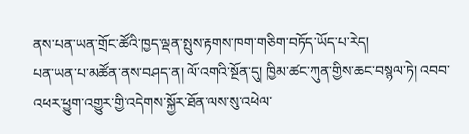ནས་པན་ཡན་གྲོང་ཚོའི་ཁྱད་ལྡན་སྤུས་རྟགས་ཁག་གཅིག་བཏོད་ཡོད་པ་རེད།
པན་ཡན་པ་མཚོན་ནས་བཤད་ན། ལོ་འགའི་སྔོན་དུ། ཁྱིམ་ཚང་ཀུན་གྱིས་ཆང་བསྙལ་ཏེ། འབབ་འཕར་ཕྱུག་འགྱུར་གྱི་འདེགས་སྐྱོར་ཐོན་ལས་སུ་འཕེལ་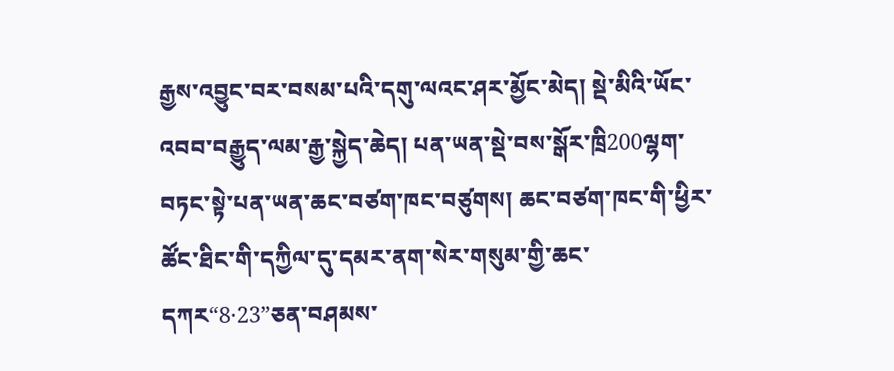རྒྱས་འབྱུང་བར་བསམ་པའི་དགུ་ལའང་ཤར་མྱོང་མེད། སྡེ་མིའི་ཡོང་འབབ་བརྒྱུད་ལམ་རྒྱ་སྐྱེད་ཆེད། པན་ཡན་སྡེ་བས་སྒོར་ཁྲི200ལྷག་བཏང་སྟེ་པན་ཡན་ཆང་བཙག་ཁང་བཙུགས། ཆང་བཙག་ཁང་གི་ཕྱིར་ཚོང་ཐིང་གི་དཀྱིལ་དུ་དམར་ནག་སེར་གསུམ་གྱི་ཆང་དཀར“8·23”ཅན་བཤམས་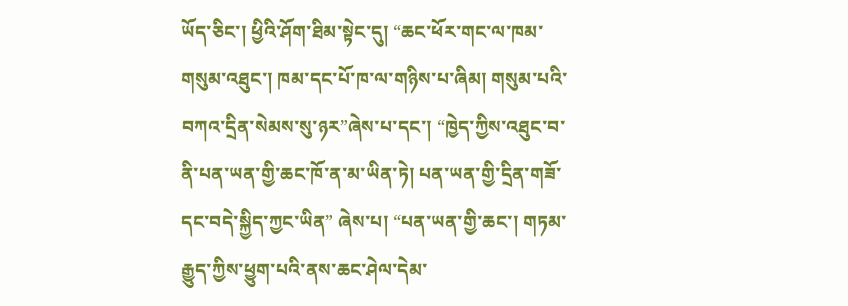ཡོད་ཅིང་། ཕྱིའི་ཤོག་ཐིམ་སྟེང་དུ། “ཆང་ཕོར་གང་ལ་ཁམ་གསུམ་འཐུང་། ཁམ་དང་པོ་ཁ་ལ་གཉིས་པ་ཞིམ། གསུམ་པའི་བཀའ་དྲིན་སེམས་སུ་ཉར”ཞེས་པ་དང་། “ཁྱེད་ཀྱིས་འཐུང་བ་ནི་པན་ཡན་གྱི་ཆང་ཁོ་ན་མ་ཡིན་ཏེ། པན་ཡན་གྱི་དྲིན་གཟོ་དང་བདེ་སྐྱིད་ཀྱང་ཡིན” ཞེས་པ། “པན་ཡན་གྱི་ཆང་། གཏམ་རྒྱུད་ཀྱིས་ཕྱུག་པའི་ནས་ཆང་ཤེལ་དེམ་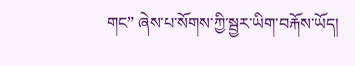གང” ཞེས་པ་སོགས་ཀྱི་སྦྱར་ཡིག་བརྐོས་ཡོད།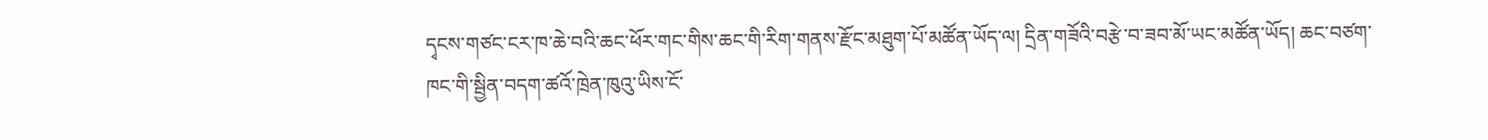དྭངས་གཙང་ངར་ཁ་ཆེ་བའི་ཆང་ཕོར་གང་གིས་ཆང་གི་རིག་གནས་རྫོང་མཐུག་པོ་མཚོན་ཡོད་ལ། དྲིན་གཟོའི་བརྩེ་བ་ཟབ་མོ་ཡང་མཚོན་ཡོད། ཆང་བཙག་ཁང་གི་སྦྱིན་བདག་ཚའོ་ཁྲེན་ཁུའུ་ཡིས་ངོ་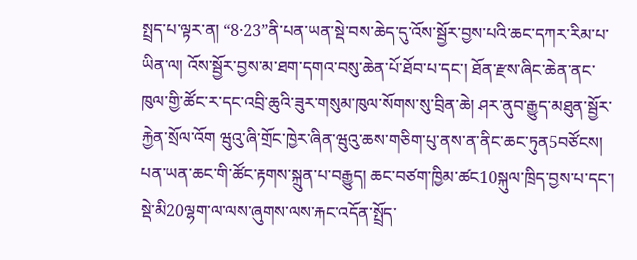སྤྲད་པ་ལྟར་ན། “8·23”ནི་པན་ཡན་སྡེ་བས་ཆེད་དུ་འོས་སྦྱོར་བྱས་པའི་ཆང་དཀར་རིམ་པ་ཡིན་ལ། འོས་སྦྱོར་བྱས་མ་ཐག་དགའ་བསུ་ཆེན་པོ་ཐོབ་པ་དང་། ཐོན་རྫས་ཞིང་ཆེན་ནང་ཁུལ་གྱི་ཚོང་ར་དང་འབྲི་ཆུའི་ཟུར་གསུམ་ཁུལ་སོགས་སུ་བྲིན་ཆེ། ཤར་ནུབ་རྒྱུད་མཐུན་སྦྱོར་རྐྱེན་སྲོལ་འོག ཝུའུ་ཞི་གྲོང་ཁྱེར་ཞིན་ཝུའུ་ཆས་གཅིག་པུ་ནས་ན་ནིང་ཆང་ཏུན5བཙོངས། པན་ཡན་ཆང་གི་ཚོང་རྟགས་སྐྲུན་པ་བརྒྱུད། ཆང་བཙག་ཁྱིམ་ཚང10སྐུལ་ཁྲིད་བྱས་པ་དང་། སྡེ་མི20ལྷག་ལ་ལས་ཞུགས་ལས་རྐང་འདོན་སྤྲོད་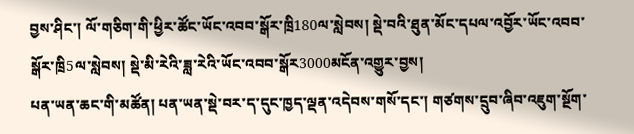བྱས་ཤིང་། ལོ་གཅིག་གི་ཕྱིར་ཚོང་ཡོང་འབབ་སྒོར་ཁྲི180ལ་སླེབས། སྡེ་བའི་ཐུན་མོང་དཔལ་འབྱོར་ཡོང་འབབ་སྒོར་ཁྲི5ལ་སླེབས། སྡེ་མི་རེའི་ཟླ་རེའི་ཡོང་འབབ་སྒོར3000མངོན་འགྱུར་བྱས།
པན་ཡན་ཆང་གི་མཚོན། པན་ཡན་སྡེ་བར་ད་དུང་ཁྱད་ལྡན་འདེབས་གསོ་དང་། གཙགས་དྲུབ་ཞིབ་འཇུག་སྔོག་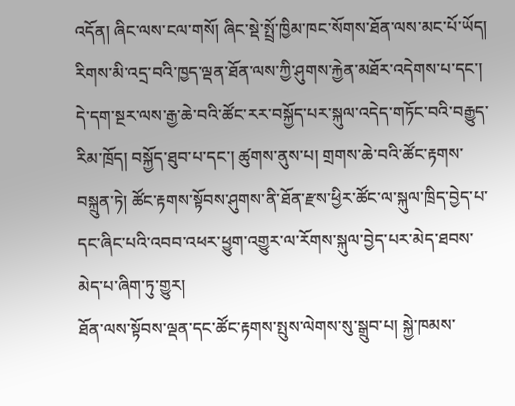འདོན། ཞིང་ལས་ངལ་གསོ། ཞིང་སྡེ་སྤྲོ་ཁྱིམ་ཁང་སོགས་ཐོན་ལས་མང་པོ་ཡོད། རིགས་མི་འདྲ་བའི་ཁྱད་ལྡན་ཐོན་ལས་ཀྱི་ཤུགས་རྐྱེན་མཐོར་འདེགས་པ་དང་། དེ་དག་སྔར་ལས་རྒྱ་ཆེ་བའི་ཚོང་རར་བསྐྱོད་པར་སྐུལ་འདེད་གཏོང་བའི་བརྒྱུད་རིམ་ཁྲོད། བསྐྱོད་ཐུབ་པ་དང་། ཚུགས་ནུས་པ། གྲགས་ཆེ་བའི་ཚོང་རྟགས་བསྐྲུན་ཏེ། ཚོང་རྟགས་སྟོབས་ཤུགས་ནི་ཐོན་རྫས་ཕྱིར་ཚོང་ལ་སྐུལ་ཁྲིད་བྱེད་པ་དང་ཞིང་པའི་འབབ་འཕར་ཕྱུག་འགྱུར་ལ་རོགས་སྐུལ་བྱེད་པར་མེད་ཐབས་མེད་པ་ཞིག་ཏུ་གྱུར།
ཐོན་ལས་སྟོབས་ལྡན་དང་ཚོང་རྟགས་སྤུས་ལེགས་སུ་སྒྲུབ་པ། སྐྱེ་ཁམས་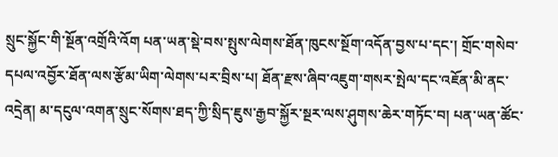སྲུང་སྐྱོང་གི་སྔོན་འགྲོའི་འོག པན་ཡན་སྡེ་བས་སྤུས་ལེགས་ཐོན་ཁུངས་སྔོག་འདོན་བྱས་པ་དང་། གྲོང་གསེབ་དཔལ་འབྱོར་ཐོན་ལས་རྩོམ་ཡིག་ལེགས་པར་བྲིས་པ། ཐོན་རྫས་ཞིབ་འཇུག་གསར་སྤེལ་དང་འཇོན་མི་ནང་འདྲེན། མ་དངུལ་འགན་སྲུང་སོགས་ཐད་ཀྱི་སྲིད་ཇུས་རྒྱབ་སྐྱོར་སྔར་ལས་ཤུགས་ཆེར་གཏོང་བ། པན་ཡན་ཚོང་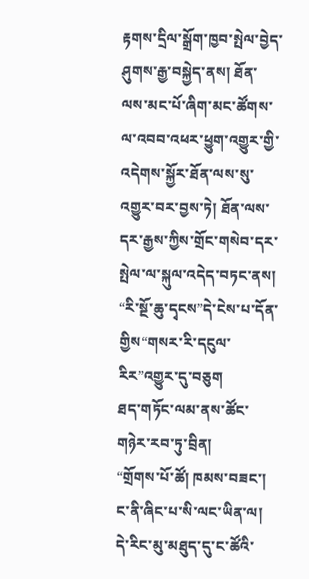རྟགས་དྲིལ་སྒྲོག་ཁྱབ་སྤེལ་བྱེད་ཤུགས་རྒྱ་བསྐྱེད་ནས། ཐོན་ལས་མང་པོ་ཞིག་མང་ཚོགས་ལ་འབབ་འཕར་ཕྱུག་འགྱུར་གྱི་འདེགས་སྐྱོར་ཐོན་ལས་སུ་འགྱུར་བར་བྱས་ཏེ། ཐོན་ལས་དར་རྒྱས་ཀྱིས་གྲོང་གསེབ་དར་སྤེལ་ལ་སྐུལ་འདེད་བཏང་ནས། “རི་སྔོ་ཆུ་དྭངས”དེ་ངེས་པ་དོན་གྱིས“གསར་རི་དངུལ་རིར”འགྱུར་དུ་བཅུག
ཐད་གཏོང་ལམ་ནས་ཚོང་གཉེར་རབ་ཏུ་བྲིན།
“གྲོགས་པོ་ཚོ། ཁམས་བཟང་། ང་ནི་ཞིང་པ་སི་ལང་ཡིན་ལ། དེ་རིང་མུ་མཐུད་དུ་ང་ཚོའི་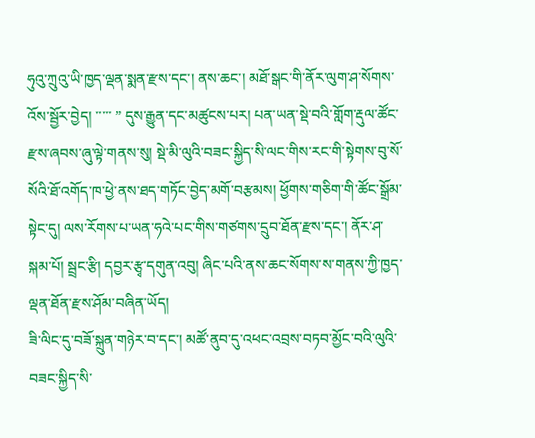ཧུའུ་ཀྲུའུ་ཡི་ཁྱད་ལྡན་སྨན་རྫས་དང་། ནས་ཆང་། མཐོ་སྒང་གི་ནོར་ལུག་ཤ་སོགས་འོས་སྦྱོར་བྱེད། ་་་་་ ” དུས་རྒྱུན་དང་མཚུངས་པར། པན་ཡན་སྡེ་བའི་གློག་རྡུལ་ཚོང་རྫས་ཞབས་ཞུ་ལྟེ་གནས་སུ། སྡེ་མི་ལུའི་བཟང་སྐྱིད་སི་ལང་གིས་རང་གི་སྟེགས་བུ་སོ་སོའི་ཐོ་འགོད་ཁ་ཕྱེ་ནས་ཐད་གཏོང་བྱེད་མགོ་བརྩམས། ཕྱོགས་གཅིག་གི་ཚོང་སྒྲོམ་སྟེང་དུ། ལས་རོགས་པ་ཡན་ཧའེ་པང་གིས་གཙགས་དྲུབ་ཐོན་རྫས་དང་། ནོར་ཤ་སྐམ་པོ། སྦྲང་རྩི། དབྱར་རྩྭ་དགུན་འབུ། ཞིང་པའི་ནས་ཆང་སོགས་ས་གནས་ཀྱི་ཁྱད་ལྡན་ཐོན་རྫས་ཤོམ་བཞིན་ཡོད།
ཟི་ལིང་དུ་བཟོ་སྐྲུན་གཉེར་བ་དང་། མཚོ་ནུབ་དུ་འཕང་འབྲས་བཏབ་མྱོང་བའི་ལུའི་བཟང་སྐྱིད་སི་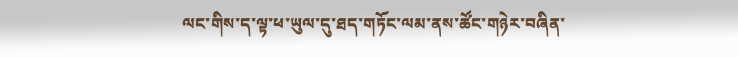ལང་གིས་ད་ལྟ་ཕ་ཡུལ་དུ་ཐད་གཏོང་ལམ་ནས་ཚོང་གཉེར་བཞིན་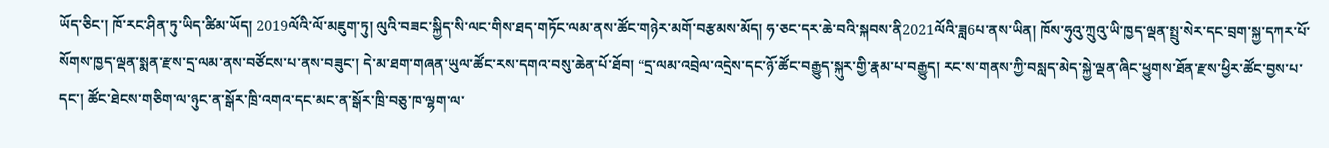ཡོད་ཅིང་། ཁོ་རང་ཤིན་ཏུ་ཡིད་ཚིམ་ཡོད། 2019ལོའི་ལོ་མཇུག་ཏུ། ལུའི་བཟང་སྐྱིད་སི་ལང་གིས་ཐད་གཏོང་ལམ་ནས་ཚོང་གཉེར་མགོ་བརྩམས་མོད། ཧ་ཅང་དར་ཆེ་བའི་སྐབས་ནི2021ལོའི་ཟླ6པ་ནས་ཡིན། ཁོས་ཧུའུ་ཀྲུའུ་ཡི་ཁྱད་ལྡན་སྤྲུ་སེར་དང་བྲག་སྐྱ་དཀར་པོ་སོགས་ཁྱད་ལྡན་སྨན་རྫས་དྲ་ལམ་ནས་བཙོངས་པ་ནས་བཟུང་། དེ་མ་ཐག་གཞན་ཡུལ་ཚོང་རས་དགའ་བསུ་ཆེན་པོ་ཐོབ། “དྲ་ལམ་འབྲེལ་འདྲེས་དང་ཉོ་ཚོང་བརྒྱུད་སྐུར་གྱི་རྣམ་པ་བརྒྱུད། རང་ས་གནས་ཀྱི་བསླད་མེད་སྐྱེ་ལྡན་ཞིང་ཕྱུགས་ཐོན་རྫས་ཕྱིར་ཚོང་བྱས་པ་དང་། ཚོང་ཐེངས་གཅིག་ལ་ཉུང་ན་སྒོར་ཁྲི་འགའ་དང་མང་ན་སྒོར་ཁྲི་བཅུ་ཁ་ལྷག་ལ་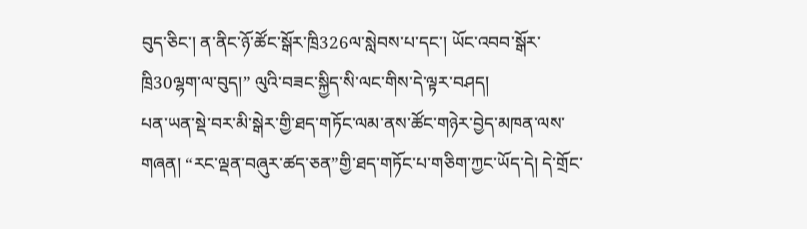བུད་ཅིང་། ན་ནིང་ཉོ་ཚོང་སྒོར་ཁྲི326ལ་སླེབས་པ་དང་། ཡོང་འབབ་སྒོར་ཁྲི30ལྷག་ལ་བུད།” ལུའི་བཟང་སྐྱིད་སི་ལང་གིས་དེ་ལྟར་བཤད།
པན་ཡན་སྡེ་བར་མི་སྒེར་གྱི་ཐད་གཏོང་ལམ་ནས་ཚོང་གཉེར་བྱེད་མཁན་ལས་གཞན། “རང་ལྡན་བཞུར་ཚད་ཅན”གྱི་ཐད་གཏོང་པ་གཅིག་ཀྱང་ཡོད་དེ། དེ་གྲོང་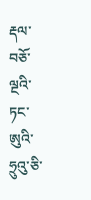རྡལ་བཅོ་ལྔའི་ཏང་ཨུའི་ཧྲུའུ་ཅི་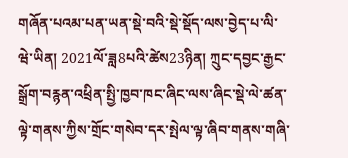གཞོན་པའམ་པན་ཡན་སྡེ་བའི་སྡེ་སྡོད་ལས་བྱེད་པ་ལི་ཝེ་ཡིན། 2021ལོ་ཟླ8པའི་ཚེས23ཉིན། ཀྲུང་དབྱང་རྒྱང་སྒྲོག་བརྙན་འཕྲིན་སྤྱི་ཁྱབ་ཁང་ཞིང་ལས་ཞིང་སྡེ་ལེ་ཚན་ལྟེ་གནས་ཀྱིས་གྲོང་གསེབ་དར་སྤེལ་ལྟ་ཞིབ་གནས་གཞི་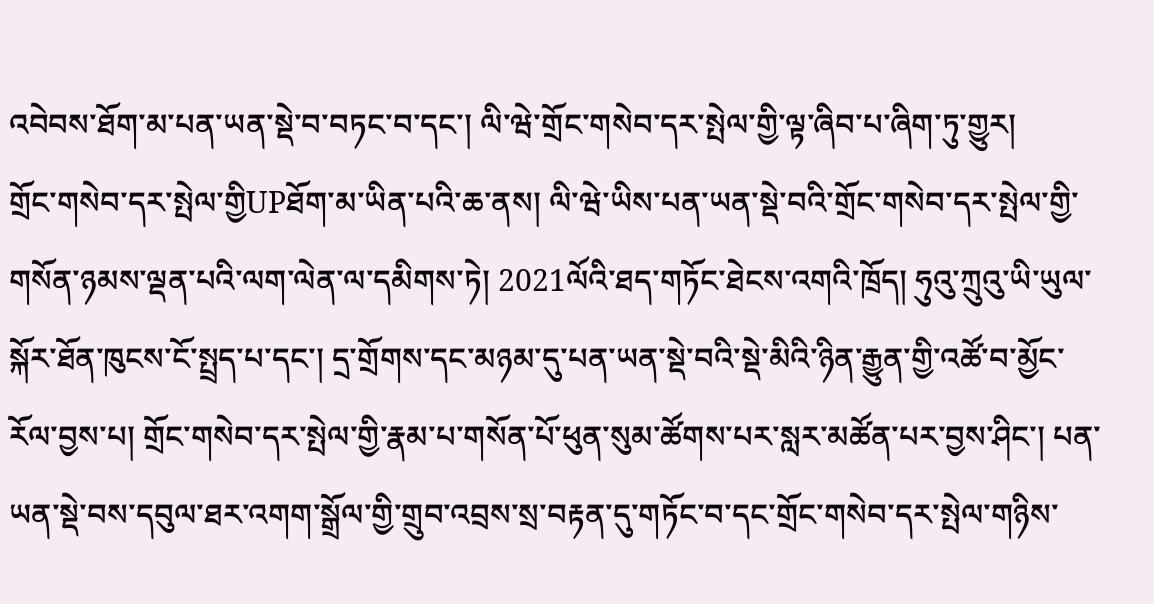འབེབས་ཐོག་མ་པན་ཡན་སྡེ་བ་བཏང་བ་དང་། ལི་ཝེ་གྲོང་གསེབ་དར་སྤེལ་གྱི་ལྟ་ཞིབ་པ་ཞིག་ཏུ་གྱུར།
གྲོང་གསེབ་དར་སྤེལ་གྱིUPཐོག་མ་ཡིན་པའི་ཆ་ནས། ལི་ཝེ་ཡིས་པན་ཡན་སྡེ་བའི་གྲོང་གསེབ་དར་སྤེལ་གྱི་གསོན་ཉམས་ལྡན་པའི་ལག་ལེན་ལ་དམིགས་ཏེ། 2021ལོའི་ཐད་གཏོང་ཐེངས་འགའི་ཁྲོད། ཧུའུ་ཀྲུའུ་ཡི་ཡུལ་སྐོར་ཐོན་ཁུངས་ངོ་སྤྲད་པ་དང་། དྲ་གྲོགས་དང་མཉམ་དུ་པན་ཡན་སྡེ་བའི་སྡེ་མིའི་ཉིན་རྒྱུན་གྱི་འཚོ་བ་མྱོང་རོལ་བྱས་པ། གྲོང་གསེབ་དར་སྤེལ་གྱི་རྣམ་པ་གསོན་པོ་ཕུན་སུམ་ཚོགས་པར་སླར་མཚོན་པར་བྱས་ཤིང་། པན་ཡན་སྡེ་བས་དབུལ་ཐར་འགག་སྒྲོལ་གྱི་གྲུབ་འབྲས་སྲ་བརྟན་དུ་གཏོང་བ་དང་གྲོང་གསེབ་དར་སྤེལ་གཉིས་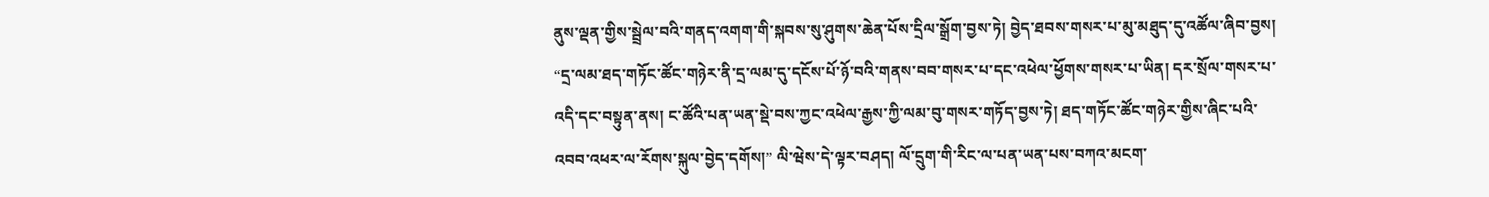ནུས་ལྡན་གྱིས་སྦྲེལ་བའི་གནད་འགག་གི་སྐབས་སུ་ཤུགས་ཆེན་པོས་དྲིལ་སྒྲོག་བྱས་ཏེ། བྱེད་ཐབས་གསར་པ་མུ་མཐུད་དུ་འཚོལ་ཞིབ་བྱས།
“དྲ་ལམ་ཐད་གཏོང་ཚོང་གཉེར་ནི་དྲ་ལམ་དུ་དངོས་པོ་ཉོ་བའི་གནས་བབ་གསར་པ་དང་འཕེལ་ཕྱོགས་གསར་པ་ཡིན། དར་སྲོལ་གསར་པ་འདི་དང་བསྟུན་ནས། ང་ཚོའི་པན་ཡན་སྡེ་བས་ཀྱང་འཕེལ་རྒྱས་ཀྱི་ལམ་བུ་གསར་གཏོད་བྱས་ཏེ། ཐད་གཏོང་ཚོང་གཉེར་གྱིས་ཞིང་པའི་འབབ་འཕར་ལ་རོགས་སྐུལ་བྱེད་དགོས།” ལི་ཝེས་དེ་ལྟར་བཤད། ལོ་དྲུག་གི་རིང་ལ་པན་ཡན་པས་བཀའ་མངག་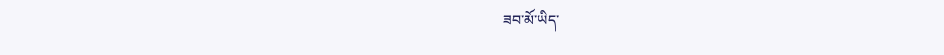ཟབ་མོ་ཡིད་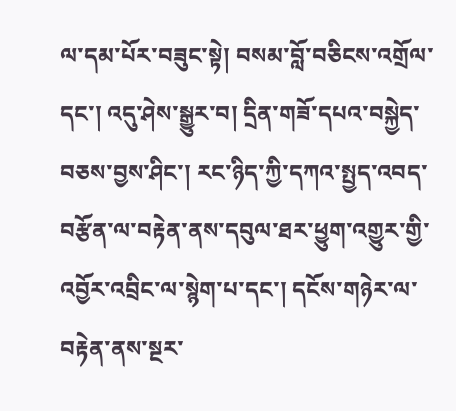ལ་དམ་པོར་བཟུང་སྟེ། བསམ་བློ་བཅིངས་འགྲོལ་དང་། འདུ་ཤེས་སྒྱུར་བ། དྲིན་གཟོ་དཔའ་བསྐྱེད་བཅས་བྱས་ཤིང་། རང་ཉིད་ཀྱི་དཀའ་སྤྱད་འབད་བརྩོན་ལ་བརྟེན་ནས་དབུལ་ཐར་ཕྱུག་འགྱུར་གྱི་འབྱོར་འབྲིང་ལ་སྙེག་པ་དང་། དངོས་གཉེར་ལ་བརྟེན་ནས་སྔར་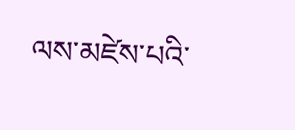ལས་མཛེས་པའི་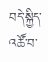བདེ་སྐྱིད་འཚོ་བ་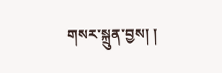གསར་སྐྲུན་བྱས། །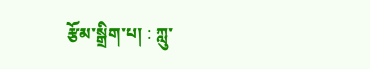རྩོམ་སྒྲིག་པ། : ཀླུ་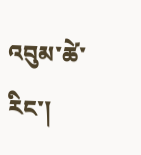འབུམ་ཚེ་རིང་།